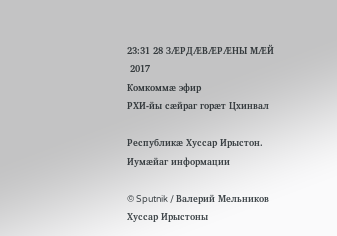23:31 28 ЗÆРДÆВÆРÆНЫ МÆЙ
 2017
Комкоммӕ эфир
РХИ-йы сӕйраг горӕт Цхинвал

Республикӕ Хуссар Ирыстон. Иумӕйаг информации

© Sputnik / Валерий Мельников
Хуссар Ирыстоны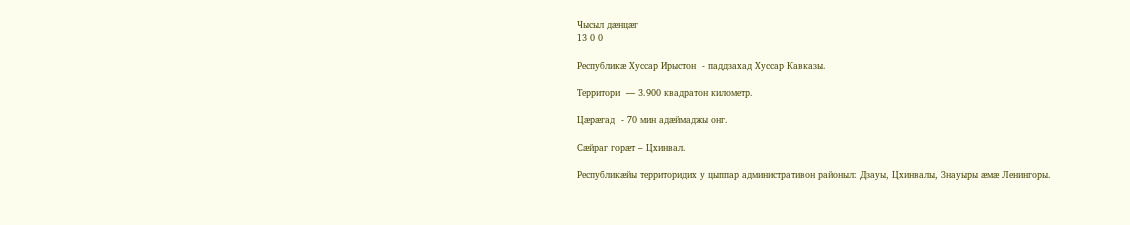Чысыл дӕнцӕг
13 0 0

Республикӕ Хуссар Ирыстон  - паддзахад Хуссар Кавказы.

Территори  — 3.900 квадратон километр.

Цӕрӕгад  - 70 мин адӕймаджы онг.

Сӕйраг горӕт – Цхинвал.

Республикӕйы территоридих у цыппар административон районыл: Дзауы, Цхинвалы, Знауыры ӕмӕ Ленингоры.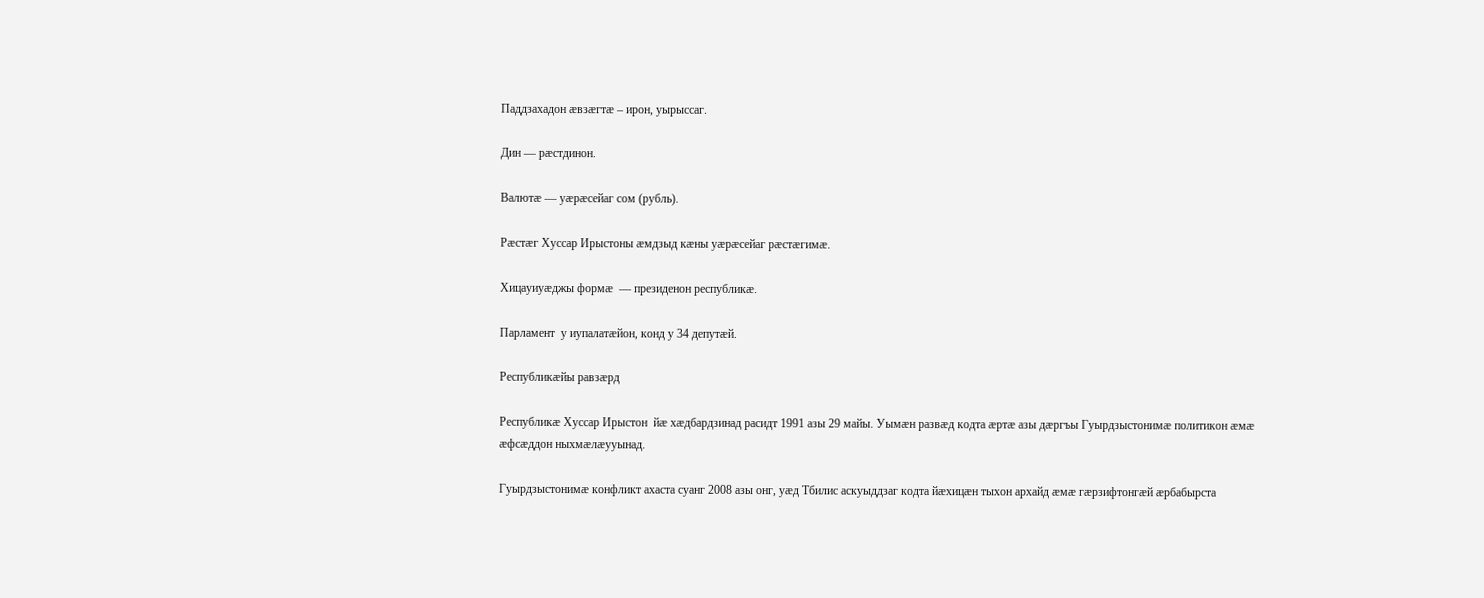Паддзахадон ӕвзӕгтӕ – ирон, уырыссаг.

Дин — рӕстдинон.

Валютӕ — уӕрӕсейаг сом (рубль).

Рӕстӕг Хуссар Ирыстоны ӕмдзыд кӕны уӕрӕсейаг рӕстӕгимӕ.

Хицауиуӕджы формӕ  — президенон республикӕ.

Парламент  у иупалатӕйон, конд у 34 депутӕй.

Республикӕйы равзӕрд

Республикӕ Хуссар Ирыстон  йӕ хӕдбардзинад расидт 1991 азы 29 майы. Уымӕн развӕд кодта ӕртӕ азы дӕргъы Гуырдзыстонимӕ политикон ӕмӕ ӕфсӕддон ныхмӕлӕууынад.

Гуырдзыстонимӕ конфликт ахаста суанг 2008 азы онг, уӕд Тбилис аскуыддзаг кодта йӕхицӕн тыхон архайд ӕмӕ гӕрзифтонгӕй ӕрбабырста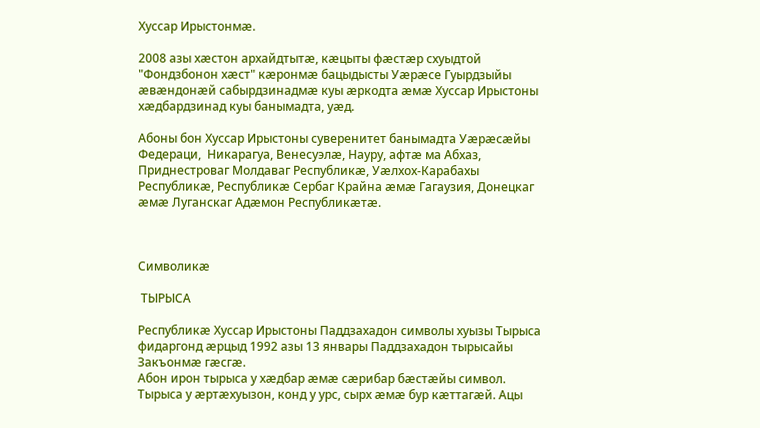Хуссар Ирыстонмӕ.

2008 азы хӕстон архайдтытӕ, кӕцыты фӕстӕр схуыдтой "Фондзбонон хӕст" кӕронмӕ бацыдысты Уӕрӕсе Гуырдзыйы ӕвӕндонӕй сабырдзинадмӕ куы ӕркодта ӕмӕ Хуссар Ирыстоны хӕдбардзинад куы банымадта, уӕд.

Абоны бон Хуссар Ирыстоны суверенитет банымадта Уӕрӕсӕйы Федераци,  Никарагуа, Венесуэлӕ, Науру, афтӕ ма Абхаз, Приднестроваг Молдаваг Республикӕ, Уӕлхох-Карабахы Республикӕ, Республикӕ Сербаг Крайна ӕмӕ Гагаузия, Донецкаг ӕмӕ Луганскаг Адӕмон Республикӕтӕ.



Символикӕ

 ТЫРЫСА

Республикæ Хуссар Ирыстоны Паддзахадон символы хуызы Тырыса фидаргонд æрцыд 1992 азы 13 январы Паддзахадон тырысайы Закъонмæ гæсгæ.
Абон ирон тырыса у хæдбар æмæ сæрибар бæстæйы символ. Тырыса у ӕртӕхуызон, конд у урс, сырх ӕмӕ бур кӕттагӕй. Ацы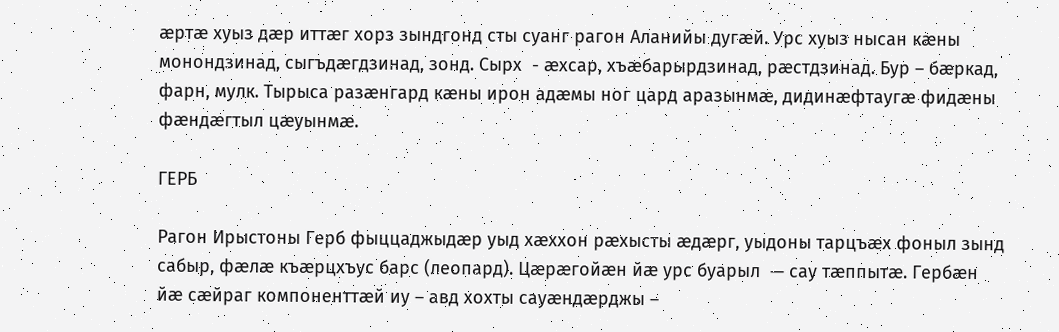ӕртӕ хуыз дӕр иттӕг хорз зындгонд сты суанг рагон Аланийы дугӕй. Урс хуыз нысан кӕны монондзинад, сыгъдӕгдзинад, зонд. Сырх  - ӕхсар, хъӕбарырдзинад, рӕстдзинад. Бур – бӕркад, фарн, мулк. Тырыса разæнгард кæны ирон адӕмы ног цард аразынмæ, дидинæфтаугæ фидæны фæндæгтыл цæуынмæ.

ГЕРБ

Рагон Ирыстоны Герб фыццаджыдӕр уыд хӕххон рӕхысты ӕдӕрг, уыдоны тарцъӕх фоныл зынд сабыр, фӕлӕ къӕрцхъус барс (леопард). Цӕрӕгойӕн йӕ урс буарыл  — сау тӕппытӕ. Гербӕн йӕ сӕйраг компоненттӕй иу – авд хохты сауӕндӕрджы –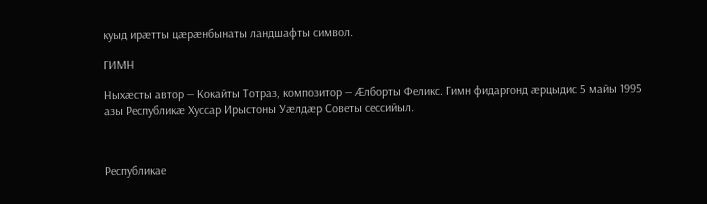куыд ирӕтты цӕрӕнбынаты ландшафты символ.

ГИМН

Ныхӕсты автор — Кокайты Тотраз, композитор — Ӕлборты Феликс. Гимн фидаргонд ӕрцыдис 5 майы 1995 азы Республикӕ Хуссар Ирыстоны Уӕлдӕр Советы сессийыл.



Республикае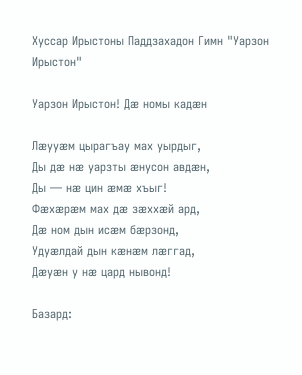Хуссар Ирыстоны Паддзахадон Гимн "Уарзон Ирыстон"

Уарзон Ирыстон! Дæ номы кадæн

Лæууæм цырагъау мах уырдыг,
Ды дæ нæ уарзты æнусон авдæн,
Ды — нæ цин æмæ хъыг!
Фæхæрæм мах дæ зæххæй ард,
Дæ ном дын исæм бæрзонд,
Удуæлдай дын кæнæм лæггад,
Дæуæн у нæ цард нывонд!

Базард: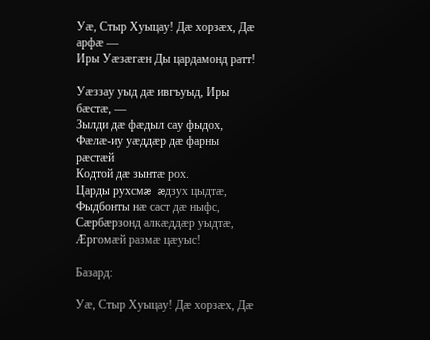Уæ, Стыр Хуыцау! Дæ хорзæх, Дæ арфæ —
Иры Уæзæгæн Ды цардамонд ратт!

Уæззау уыд дæ ивгъуыд, Иры бæстæ, —
Зылди дæ фæдыл сау фыдох,
Фæлæ-иу уæддæр дæ фарны рæстæй
Кодтой дæ зынтæ рох.
Царды рухсмæ æдзух цыдтæ, Фыдбонты нæ саст дæ ныфс,
Сæрбæрзонд алкæддæр уыдтæ,
Æргомæй размæ цæуыс!

Базард:

Уæ, Стыр Хуыцау! Дæ хорзæх, Дæ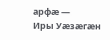арфæ —
Иры Уæзæгæн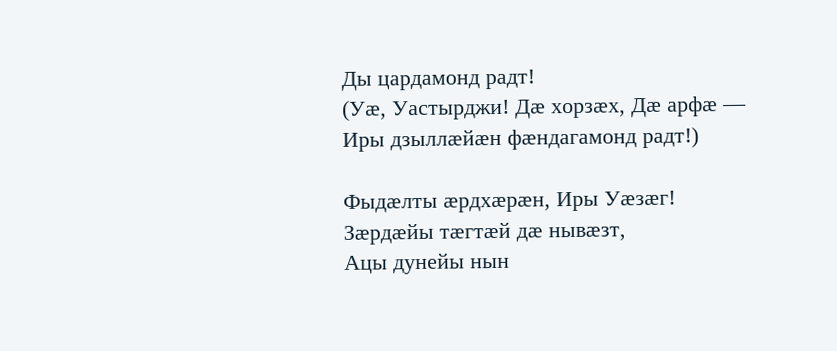Ды цардамонд радт!
(Уæ, Уастырджи! Дæ хорзæх, Дæ арфæ —
Иры дзыллæйæн фæндагамонд радт!)

Фыдæлты æрдхæрæн, Иры Уæзæг!
Зæрдæйы тæгтæй дæ нывæзт,
Ацы дунейы нын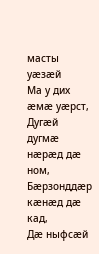масты уæзæй
Ма у дих æмæ уæрст,
Дугæй дугмæ нæрæд дæ ном,
Бæрзонддæр кæнæд дæ кад,
Дæ ныфсæй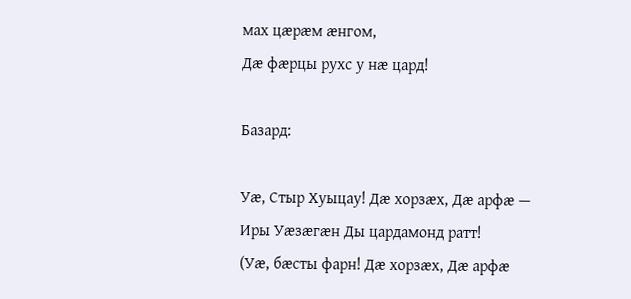мах цæрæм æнгом,
Дæ фæрцы рухс у нæ цард!

Базард:

Уæ, Стыр Хуыцау! Дæ хорзæх, Дæ арфæ —
Иры Уæзæгæн Ды цардамонд ратт!
(Уæ, бæсты фарн! Дæ хорзæх, Дæ арфæ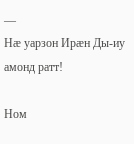—
Нæ уарзон Ирæн Ды-иу амонд ратт!

Ном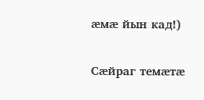æмæ йын кад!)

Сӕйраг темӕтӕ